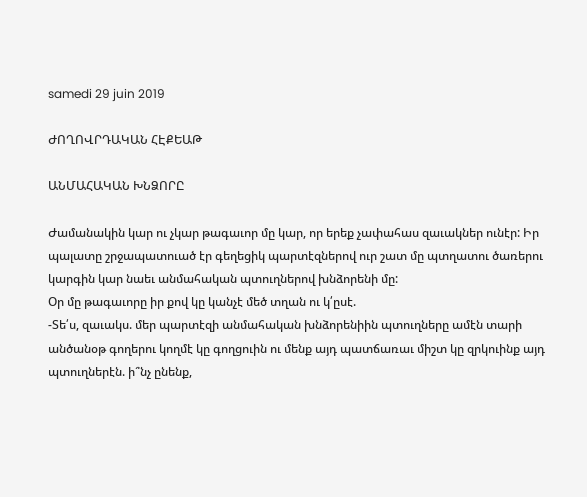samedi 29 juin 2019

ԺՈՂՈՎՐԴԱԿԱՆ ՀԷՔԵԱԹ

ԱՆՄԱՀԱԿԱՆ ԽՆՁՈՐԸ

Ժամանակին կար ու չկար թագաւոր մը կար, որ երեք չափահաս զաւակներ ունէր: Իր պալատը շրջապատուած էր գեղեցիկ պարտէզներով ուր շատ մը պտղատու ծառերու կարգին կար նաեւ անմահական պտուղներով խնձորենի մը:
Օր մը թագաւորը իր քով կը կանչէ մեծ տղան ու կ՛ըսէ.
-Տե՛ս, զաւակս. մեր պարտէզի անմահական խնձորենիին պտուղները ամէն տարի անծանօթ գողերու կողմէ կը գողցուին ու մենք այդ պատճառաւ միշտ կը զրկուինք այդ պտուղներէն. ի՞նչ ընենք,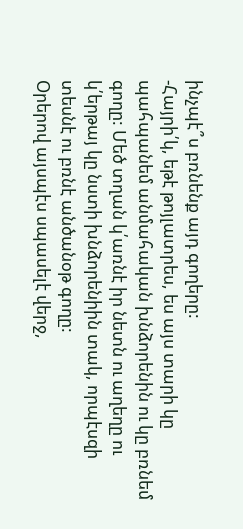ինչպէ՞ս բռնենք այդ գողերը:
-Հայրի՛կ, եթէ թոյլատրես, ես այս տարի կը պահպանեմ անմահական խնձորենին ու կը բռնեմ գողը: Մեծ տղան կ՛առնէ իր նետն ու աղեղը ու կ՛երթայ կը նստի խնձորենիին տակ, որպէսզի տեսնէ ու բռնէ անծանօթ գողը:
Օրերով այսպէս սպասելէ վերջ,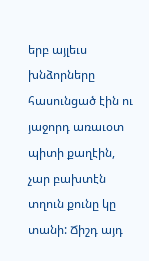երբ այլեւս խնձորները հասունցած էին ու յաջորդ առաւօտ պիտի քաղէին, չար բախտէն տղուն քունը կը տանի: Ճիշդ այդ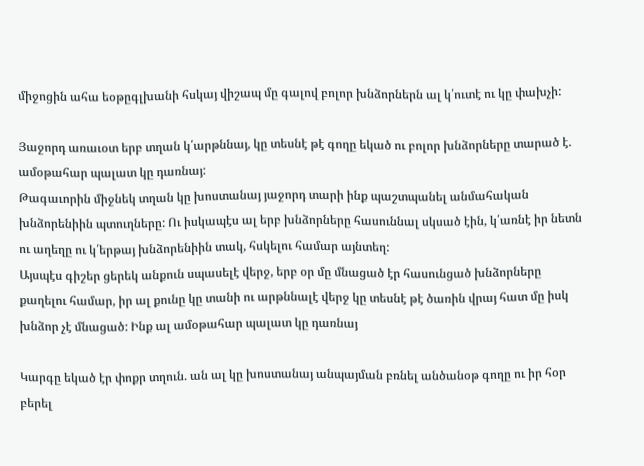միջոցին ահա եօթըգլխանի հսկայ վիշապ մը գալով բոլոր խնձորներն ալ կ՛ուտէ ու կը փախչի:

Յաջորդ առաւօտ երբ տղան կ՛արթննայ, կը տեսնէ թէ գողը եկած ու բոլոր խնձորները տարած է. ամօթահար պալատ կը դառնայ:
Թագաւորին միջնեկ տղան կը խոստանայ յաջորդ տարի ինք պաշտպանել անմահական խնձորենիին պտուղները: Ու իսկապէս ալ երբ խնձորները հասուննալ սկսած էին, կ՛առնէ իր նետն ու աղեղը ու կ՛երթայ խնձորենիին տակ, հսկելու համար այնտեղ:
Այսպէս գիշեր ցերեկ անքուն սպասելէ վերջ, երբ օր մը մնացած էր հասունցած խնձորները քաղելու համար, իր ալ քունը կը տանի ու արթննալէ վերջ կը տեսնէ թէ ծառին վրայ հատ մը իսկ խնձոր չէ մնացած: Ինք ալ ամօթահար պալատ կը դառնայ

Կարգը եկած էր փոքր տղուն. ան ալ կը խոստանայ անպայման բռնել անծանօթ գողը ու իր հօր բերել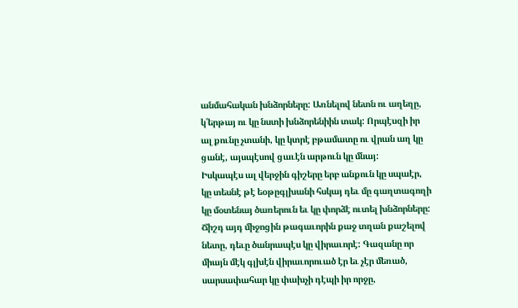անմահական խնձորները: Առնելով նետն ու աղեղը, կ՛երթայ ու կը նստի խնձորենիին տակ: Որպէսզի իր ալ քունը չտանի, կը կտրէ բթամատը ու վրան աղ կը ցանէ, այսպէսով ցաւէն արթուն կը մնայ:
Իսկապէս ալ վերջին գիշերը երբ անքուն կը սպաէր, կը տեսնէ թէ եօթըգլխանի հսկայ դեւ մը գաղտագողի կը մօտենայ ծառերուն եւ կը փորձէ ուտել խնձորները:
Ճիշդ այդ միջոցին թագաւորին քաջ տղան քաշելով նետը, դեւը ծանրապէս կը վիրաւորէ: Գազանը որ միայն մէկ գլխէն վիրաւորուած էր եւ չէր մեռած, սարսափահար կը փախչի դէպի իր որջը,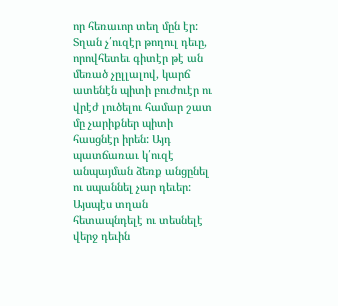որ հեռաւոր տեղ մըն էր:
Տղան չ՛ուզէր թողուլ դեւը, որովհետեւ գիտէր թէ ան մեռած չըլլալով, կարճ ատենէն պիտի բուժուէր ու վրէժ լուծելու համար շատ մը չարիքներ պիտի հասցնէր իրեն: Այդ պատճառաւ կ՛ուզէ անպայման ձեռք անցընել ու սպաննել չար դեւեր:
Այսպէս տղան հետապնդելէ ու տեսնելէ վերջ դեւին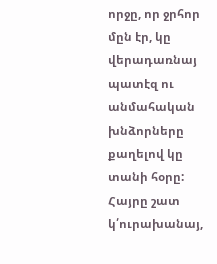որջը, որ ջրհոր մըն էր, կը վերադառնայ պատէզ ու անմահական խնձորները քաղելով կը տանի հօրը: Հայրը շատ կ՛ուրախանայ,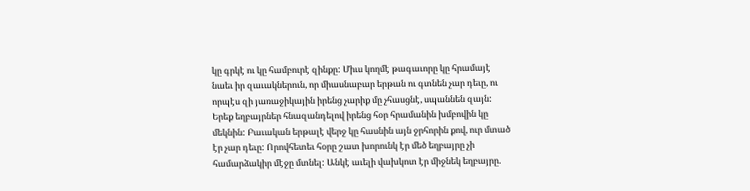կը գրկէ ու կը համբուրէ զինքը: Միւս կողմէ թագաւորը կը հրամայէ նաեւ իր զաւակներուն, որ միասնաբար երթան ու գտնեն չար դեւը, ու որպէս զի յառաջիկային իրենց չարիք մը չհասցնէ, սպաննեն զայն:
Երեք եղբայրներ հնազանդելով իրենց հօր հրամանին խմբովին կը մեկնին: Բաւական երթալէ վերջ կը հասնին այն ջրհորին քով, ուր մտած էր չար դեւը: Որովհետեւ հօրը շատ խորունկ էր մեծ եղբայրը չի համարձակիր մէջը մտնել: Անկէ աւելի վախկոտ էր միջնեկ եղբայրը.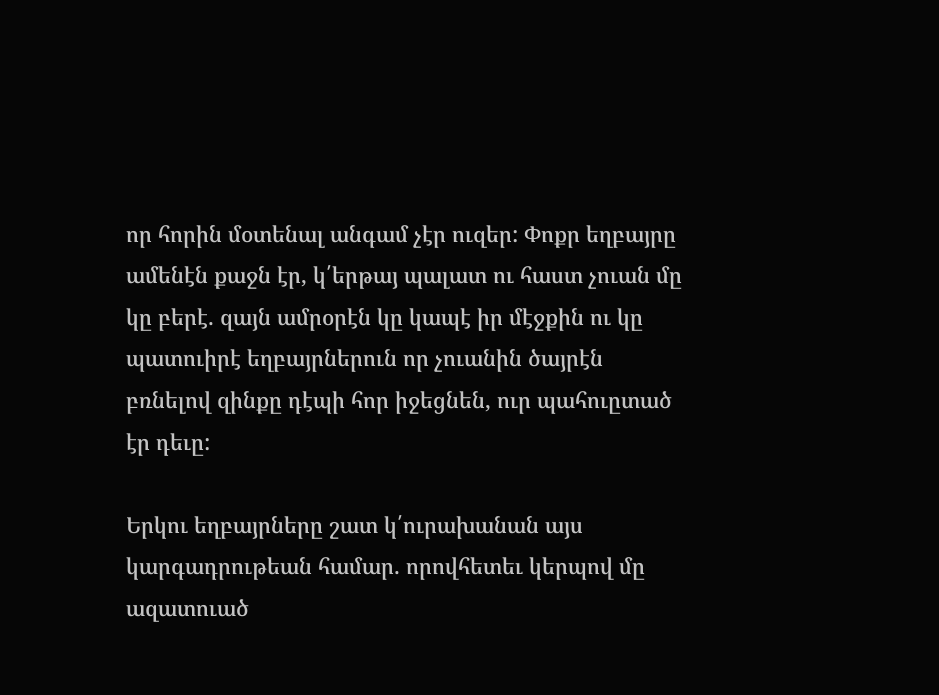որ հորին մօտենալ անգամ չէր ուզեր: Փոքր եղբայրը ամենէն քաջն էր, կ՛երթայ պալատ ու հաստ չուան մը կը բերէ. զայն ամրօրէն կը կապէ իր մէջքին ու կը պատուիրէ եղբայրներուն որ չուանին ծայրէն բռնելով զինքը դէպի հոր իջեցնեն, ուր պահուըտած էր դեւը:

Երկու եղբայրները շատ կ՛ուրախանան այս կարգադրութեան համար. որովհետեւ կերպով մը ազատուած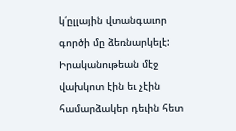կ՛ըլլային վտանգաւոր գործի մը ձեռնարկելէ: Իրականութեան մէջ վախկոտ էին եւ չէին համարձակեր դեւին հետ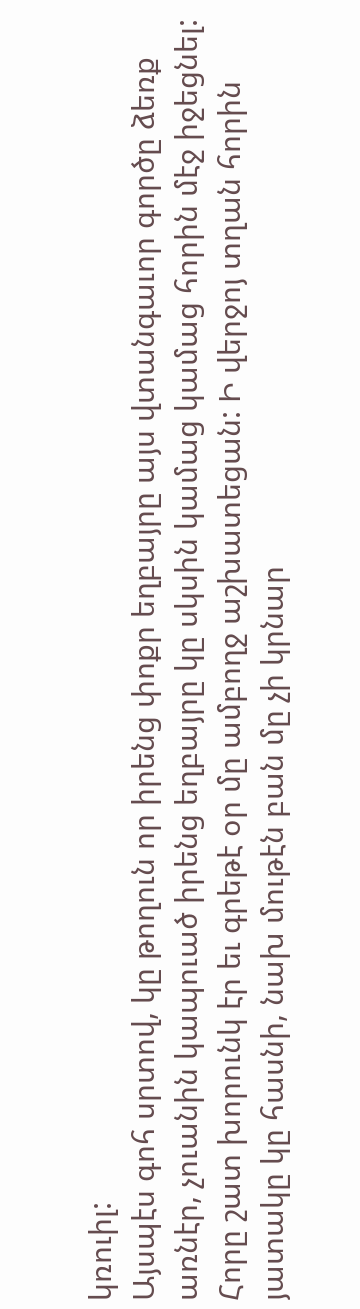կռուիլ:
Այսպէս գոհ սրտով, կը թողուն որ իրենց փոքր եղբայրը այս վտանգաւոր գործը ձեռք առնէր, չուանին կապուած իրենց եղբայրը կը սկսին կամաց կամաց հորին մէջ իջեցնել: Հորը շատ խորունկ էր եւ գրեթէ օր մը ամբողջ աշխատեցան: Ի վերջոյ տղան հորին յատակը կը հասնի, նախ մութէն բան մը չի կրնար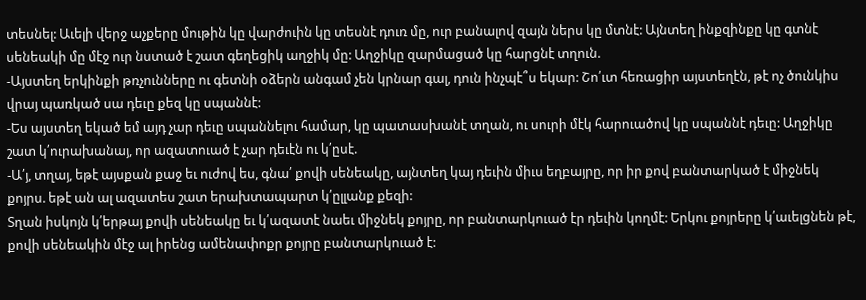տեսնել: Աւելի վերջ աչքերը մութին կը վարժուին կը տեսնէ դուռ մը, ուր բանալով զայն ներս կը մտնէ: Այնտեղ ինքզինքը կը գտնէ սենեակի մը մէջ ուր նստած է շատ գեղեցիկ աղջիկ մը: Աղջիկը զարմացած կը հարցնէ տղուն.
-Այստեղ երկինքի թռչունները ու գետնի օձերն անգամ չեն կրնար գալ, դուն ինչպէ՞ս եկար: Շո՛ւտ հեռացիր այստեղէն, թէ ոչ ծունկիս վրայ պառկած սա դեւը քեզ կը սպաննէ:
-Ես այստեղ եկած եմ այդ չար դեւը սպաննելու համար, կը պատասխանէ տղան, ու սուրի մէկ հարուածով կը սպաննէ դեւը: Աղջիկը շատ կ՛ուրախանայ, որ ազատուած է չար դեւէն ու կ՛ըսէ.
-Ա՛յ, տղայ, եթէ այսքան քաջ եւ ուժով ես, գնա՛ քովի սենեակը, այնտեղ կայ դեւին միւս եղբայրը, որ իր քով բանտարկած է միջնեկ քոյրս. եթէ ան ալ ազատես շատ երախտապարտ կ՛ըլլանք քեզի:
Տղան իսկոյն կ՛երթայ քովի սենեակը եւ կ՛ազատէ նաեւ միջնեկ քոյրը, որ բանտարկուած էր դեւին կողմէ: Երկու քոյրերը կ՛աւելցնեն թէ, քովի սենեակին մէջ ալ իրենց ամենափոքր քոյրը բանտարկուած է: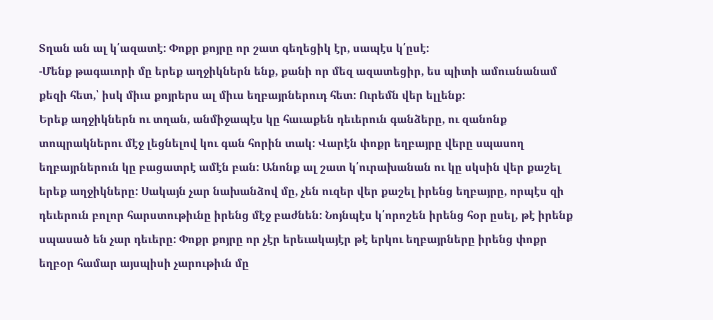Տղան ան ալ կ՛ազատէ: Փոքր քոյրը որ շատ գեղեցիկ էր, սապէս կ՛ըսէ:
-Մենք թագաւորի մը երեք աղջիկներն ենք, քանի որ մեզ ազատեցիր, ես պիտի ամուսնանամ քեզի հետ,՝ իսկ միւս քոյրերս ալ միւս եղբայրներուդ հետ: Ուրեմն վեր ելլենք:
Երեք աղջիկներն ու տղան, անմիջապէս կը հաւաքեն դեւերուն գանձերը, ու զանոնք տոպրակներու մէջ լեցնելով կու գան հորին տակ: Վարէն փոքր եղբայրը վերը սպասող եղբայրներուն կը բացատրէ ամէն բան: Անոնք ալ շատ կ՛ուրախանան ու կը սկսին վեր քաշել երեք աղջիկները: Սակայն չար նախանձով մը, չեն ուզեր վեր քաշել իրենց եղբայրը, որպէս զի դեւերուն բոլոր հարստութիւնը իրենց մէջ բաժնեն: Նոյնպէս կ՛որոշեն իրենց հօր ըսել, թէ իրենք սպասած են չար դեւերը: Փոքր քոյրը որ չէր երեւակայէր թէ երկու եղբայրները իրենց փոքր եղբօր համար այսպիսի չարութիւն մը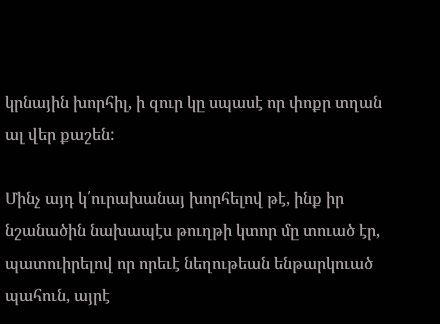կրնային խորհիլ, ի զուր կը սպասէ որ փոքր տղան ալ վեր քաշեն:

Մինչ այդ կ՛ուրախանայ խորհելով թէ, ինք իր նշանածին նախապէս թուղթի կտոր մը տուած էր, պատուիրելով որ որեւէ նեղութեան ենթարկուած պահուն, այրէ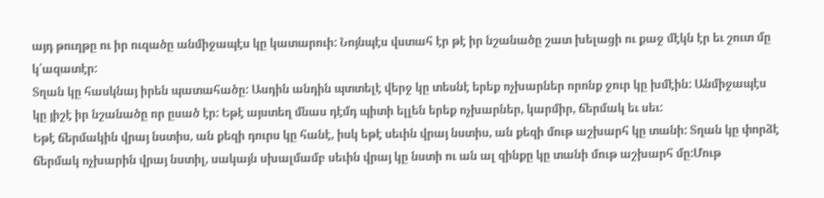այդ թուղթը ու իր ուզածը անմիջապէս կը կատարուի: Նոյնպէս վստահ էր թէ իր նշանածը շատ խելացի ու քաջ մէկն էր եւ շուտ մը կ՛ազատէր:
Տղան կը հասկնայ իրեն պատահածը: Ասդին անդին պտտելէ վերջ կը տեսնէ երեք ոչխարներ որոնք ջուր կը խմէին: Անմիջապէս կը յիշէ իր նշանածը որ ըսած էր: Եթէ այստեղ մնաս դէմդ պիտի ելլեն երեք ոչխարներ, կարմիր, ճերմակ եւ սեւ:
Եթէ ճերմակին վրայ նստիս, ան քեզի դուրս կը հանէ, իսկ եթէ սեւին վրայ նստիս, ան քեզի մութ աշխարհ կը տանի: Տղան կը փորձէ ճերմակ ոչխարին վրայ նստիլ, սակայն սխալմամբ սեւին վրայ կը նստի ու ան ալ զինքը կը տանի մութ աշխարհ մը:Մութ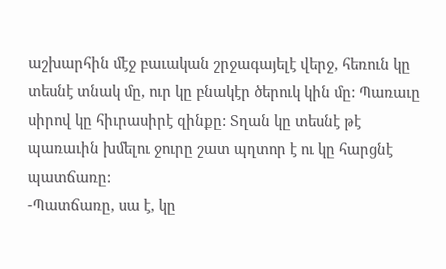աշխարհին մէջ բաւական շրջագայելէ վերջ, հեռուն կը տեսնէ տնակ մը, ուր կը բնակէր ծերուկ կին մը: Պառաւը սիրով կը հիւրասիրէ զինքը: Տղան կը տեսնէ թէ պառաւին խմելու ջուրը շատ պղտոր է ու կը հարցնէ պատճառը:
-Պատճառը, սա է, կը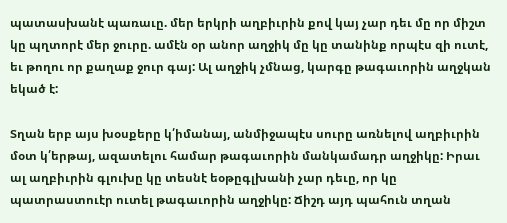պատասխանէ պառաւը. մեր երկրի աղբիւրին քով կայ չար դեւ մը որ միշտ կը պղտորէ մեր ջուրը. ամէն օր անոր աղջիկ մը կը տանինք որպէս զի ուտէ, եւ թողու որ քաղաք ջուր գայ: Ալ աղջիկ չմնաց, կարգը թագաւորին աղջկան եկած է:

Տղան երբ այս խօսքերը կ՛իմանայ, անմիջապէս սուրը առնելով աղբիւրին մօտ կ՛երթայ, ազատելու համար թագաւորին մանկամադր աղջիկը: Իրաւ ալ աղբիւրին գլուխը կը տեսնէ եօթըգլխանի չար դեւը, որ կը պատրաստուէր ուտել թագաւորին աղջիկը: Ճիշդ այդ պահուն տղան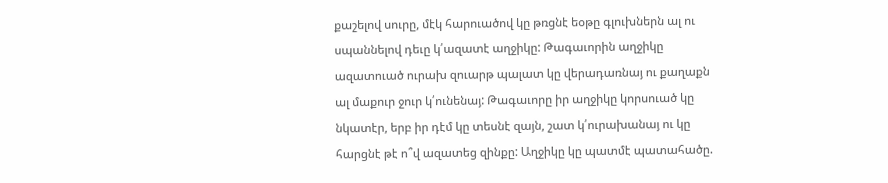քաշելով սուրը, մէկ հարուածով կը թռցնէ եօթը գլուխներն ալ ու սպաննելով դեւը կ՛ազատէ աղջիկը: Թագաւորին աղջիկը ազատուած ուրախ զուարթ պալատ կը վերադառնայ ու քաղաքն ալ մաքուր ջուր կ՛ունենայ: Թագաւորը իր աղջիկը կորսուած կը նկատէր, երբ իր դէմ կը տեսնէ զայն, շատ կ՛ուրախանայ ու կը հարցնէ թէ ո՞վ ազատեց զինքը: Աղջիկը կը պատմէ պատահածը.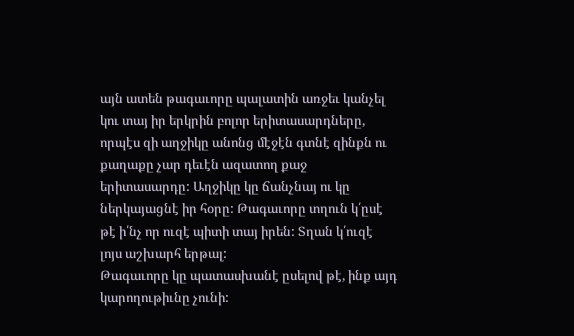այն ատեն թագաւորը պալատին առջեւ կանչել կու տայ իր երկրին բոլոր երիտասարդները, որպէս զի աղջիկը անոնց մէջէն գտնէ զինքն ու քաղաքը չար դեւէն ազատող քաջ երիտասարդը: Աղջիկը կը ճանչնայ ու կը ներկայացնէ իր հօրը: Թագաւորը տղուն կ՛ըսէ թէ ի՛նչ որ ուզէ պիտի տայ իրեն: Տղան կ՛ուզէ լոյս աշխարհ երթալ:
Թագաւորը կը պատասխանէ ըսելով թէ, ինք այդ կարողութիւնը չունի: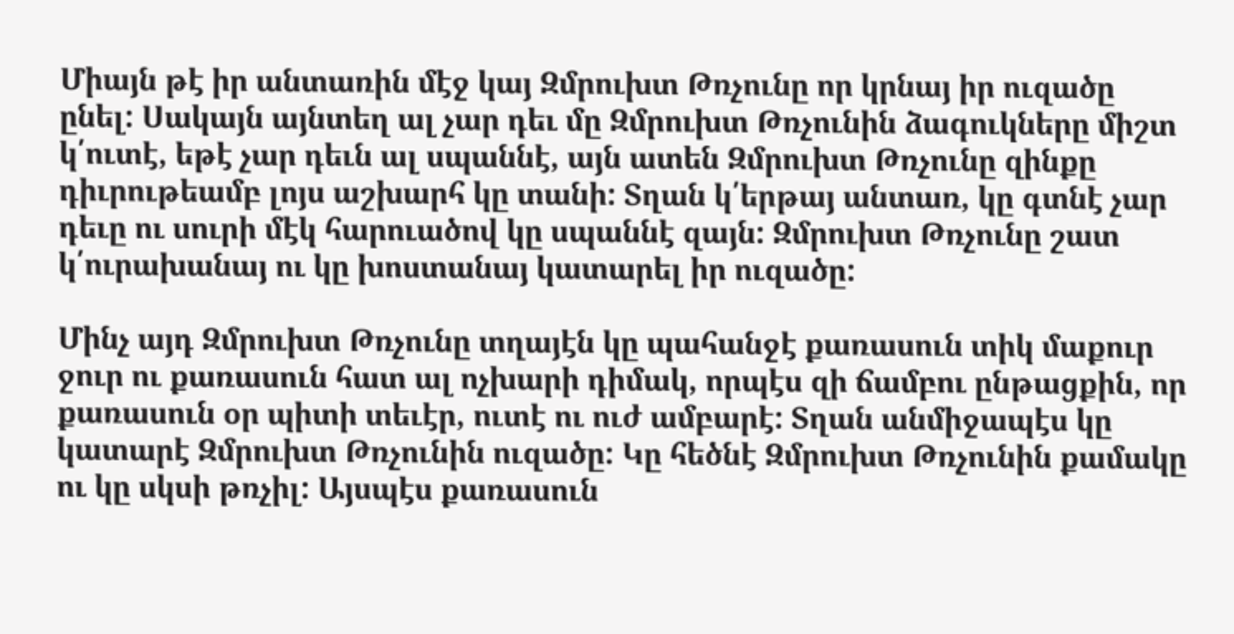Միայն թէ իր անտառին մէջ կայ Զմրուխտ Թռչունը որ կրնայ իր ուզածը ընել: Սակայն այնտեղ ալ չար դեւ մը Զմրուխտ Թռչունին ձագուկները միշտ կ՛ուտէ, եթէ չար դեւն ալ սպաննէ, այն ատեն Զմրուխտ Թռչունը զինքը դիւրութեամբ լոյս աշխարհ կը տանի: Տղան կ՛երթայ անտառ, կը գտնէ չար դեւը ու սուրի մէկ հարուածով կը սպաննէ զայն: Զմրուխտ Թռչունը շատ կ՛ուրախանայ ու կը խոստանայ կատարել իր ուզածը:

Մինչ այդ Զմրուխտ Թռչունը տղայէն կը պահանջէ քառասուն տիկ մաքուր ջուր ու քառասուն հատ ալ ոչխարի դիմակ, որպէս զի ճամբու ընթացքին, որ քառասուն օր պիտի տեւէր, ուտէ ու ուժ ամբարէ: Տղան անմիջապէս կը կատարէ Զմրուխտ Թռչունին ուզածը: Կը հեծնէ Զմրուխտ Թռչունին քամակը ու կը սկսի թռչիլ: Այսպէս քառասուն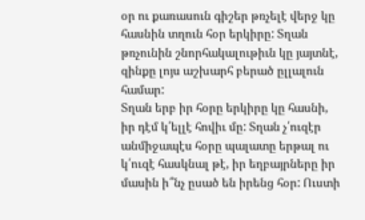օր ու քառասուն գիշեր թռչելէ վերջ կը հասնին տղուն հօր երկիրը: Տղան թռչունին շնորհակալութիւն կը յայտնէ, զինքը լոյս աշխարհ բերած ըլլալուն համար:
Տղան երբ իր հօրը երկիրը կը հասնի, իր դէմ կ՛ելլէ հովիւ մը: Տղան չ՛ուզէր անմիջապէս հօրը պալատը երթալ ու կ՛ուզէ հասկնալ թէ, իր եղբայրները իր մասին ի՞նչ ըսած են իրենց հօր: Ուստի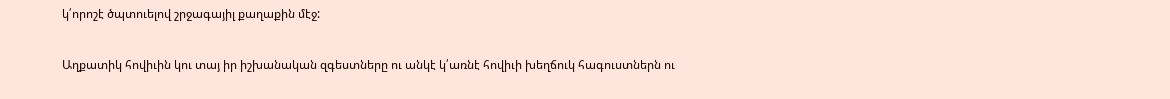կ՛որոշէ ծպտուելով շրջագայիլ քաղաքին մէջ:

Աղքատիկ հովիւին կու տայ իր իշխանական զգեստները ու անկէ կ՛առնէ հովիւի խեղճուկ հագուստներն ու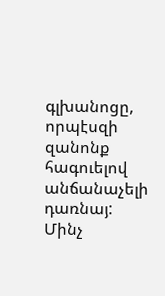գլխանոցը, որպէսզի զանոնք հագուելով անճանաչելի դառնայ:
Մինչ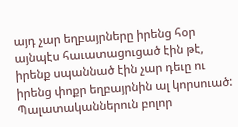այդ չար եղբայրները իրենց հօր այնպէս հաւատացուցած էին թէ, իրենք սպաննած էին չար դեւը ու իրենց փոքր եղբայրնին ալ կորսուած: Պալատականներուն բոլոր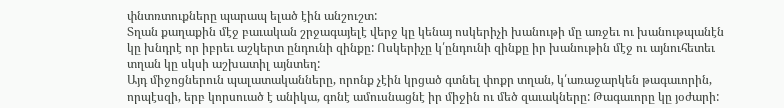փնտռտուքները պարապ ելած էին անշուշտ:
Տղան քաղաքին մէջ բաւական շրջագայելէ վերջ կը կենայ ոսկերիչի խանութի մը առջեւ ու խանութպանէն կը խնդրէ որ իբրեւ աշկերտ ընդունի զինքը: Ոսկերիչը կ՛ընդունի զինքը իր խանութին մէջ ու այնուհետեւ տղան կը սկսի աշխատիլ այնտեղ:
Այդ միջոցներուն պալատականները, որոնք չէին կրցած գտնել փոքր տղան, կ՛առաջարկեն թագաւորին, որպէսզի, երբ կորսուած է անիկա, գոնէ ամուսնացնէ իր միջին ու մեծ զաւակները: Թագաւորը կը յօժարի: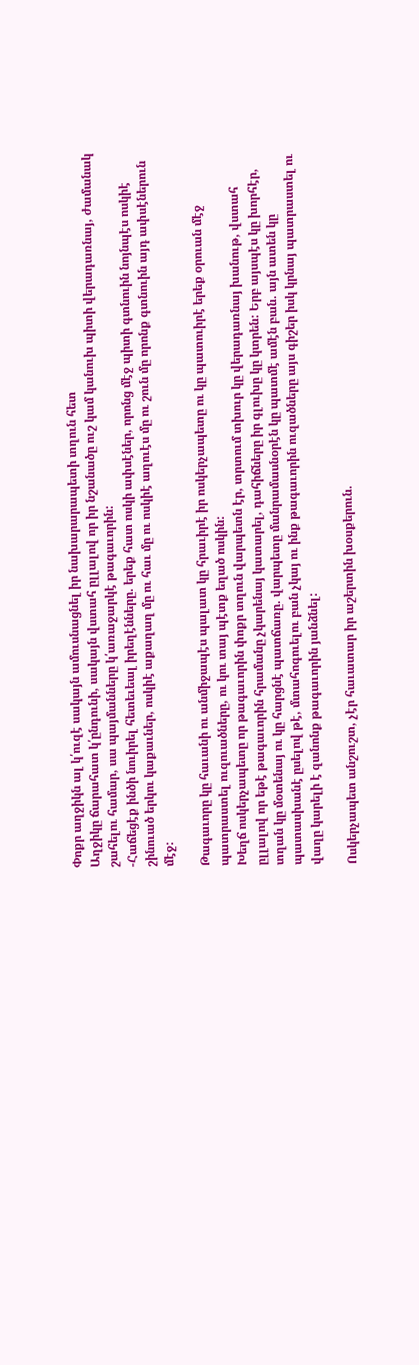Փոքր աղջիկն ալ կ՛ուզէ սակայն ամուսնացնել իր նախարարապետի տղուն հետ
Աղջիկը ճարահատ կ՛ընդունի, սակայն վստահ ըլլալով որ իր նշանածը ուշ կամ կանուխ պիտի վերադառնայ, ժամանակ շահելու համար, սա պայմանները կ՛առաջարկէ թագաւորին:
-Հաճեցէք ինծի նուիրել հետեւեալ իրեղէնները. երեք հատ ոսկի ափսէներ, որոնց մէջ պիտի գտնուին նոյնպէս ոսկիէ շինուած երկու կաքաւներ, ոսկիէ աքաղաղ մը ու հաւ մը ու ոսկիէ աղուէս մը ու շուն մը որոնք գտնուին այդ ափսէներուն մէջ:

Թագաւորը կը հաւանի ու անմիջապէս պալատ կը հրաւիրէ իր ոսկերչապետը ու կը պատուիրէ երեք օրուան մէջ պատրաստել ուզուածները, ու կու տայ պէտք եղած ոսկին:
Խեղճ ոսկերչապետը որ թագաւորին փոքր տղուն վարպետն էր, տրտում տխուր կը վերադառնայ խանութ, վստահ ըլլալով որ եթէ թագաւորին հրամանը չկարենայ կատարել, դահիճները իր գլուխը կը կտրեն: Երբ այսպէս կը խորհէր, տղան կը մօտենայ ու կը հարցնէ պատճառը. վարպետը մանրամասնօրէն կը պատմէ ամէն բան. այն ատեն կը պատասխանէ ըսելով թէ, մտահոգուելու բան չկայ ու ինք թագաւորին ուզածները այս գիշեր իսկ կրնայ պատրաստել ու վաղը կարելի է զանոնք թագաւորին յանձնել:

Ոսկերչապետ անշուշտ, չէր հաւատար իր աշերտին խօսքերուն.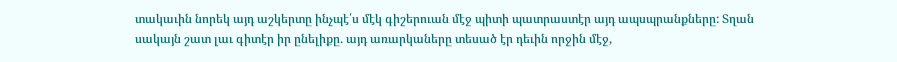տակաւին նորեկ այդ աշկերտը ինչպէ՛ս մէկ գիշերուան մէջ պիտի պատրաստէր այդ ապսպրանքները: Տղան սակայն շատ լաւ գիտէր իր ընելիքը. այդ առարկաները տեսած էր դեւին որջին մէջ,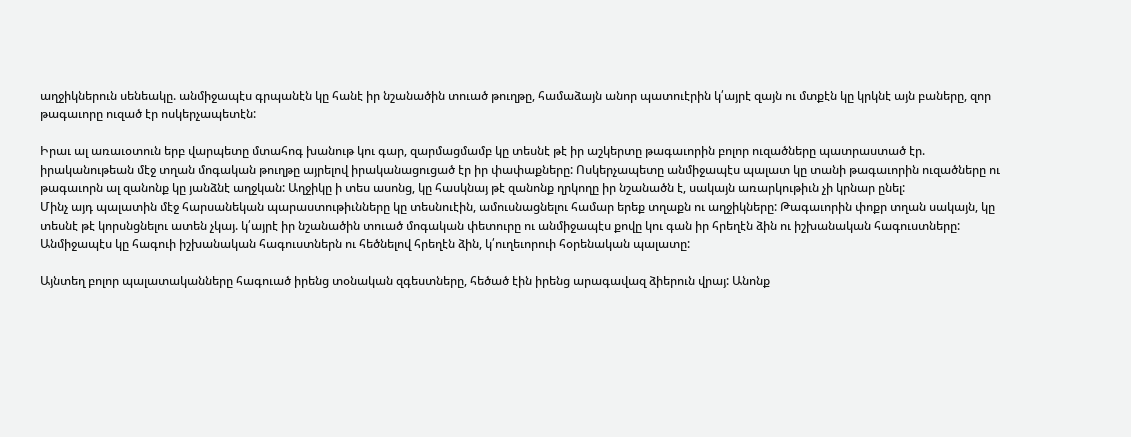աղջիկներուն սենեակը. անմիջապէս գրպանէն կը հանէ իր նշանածին տուած թուղթը, համաձայն անոր պատուէրին կ՛այրէ զայն ու մտքէն կը կրկնէ այն բաները, զոր թագաւորը ուզած էր ոսկերչապետէն:

Իրաւ ալ առաւօտուն երբ վարպետը մտահոգ խանութ կու գար, զարմացմամբ կը տեսնէ թէ իր աշկերտը թագաւորին բոլոր ուզածները պատրաստած էր. իրականութեան մէջ տղան մոգական թուղթը այրելով իրականացուցած էր իր փափաքները: Ոսկերչապետը անմիջապէս պալատ կը տանի թագաւորին ուզածները ու թագաւորն ալ զանոնք կը յանձնէ աղջկան: Աղջիկը ի տես ասոնց, կը հասկնայ թէ զանոնք ղրկողը իր նշանածն է, սակայն առարկութիւն չի կրնար ընել:
Մինչ այդ պալատին մէջ հարսանեկան պարաստութիւնները կը տեսնուէին, ամուսնացնելու համար երեք տղաքն ու աղջիկները: Թագաւորին փոքր տղան սակայն, կը տեսնէ թէ կորսնցնելու ատեն չկայ. կ՛այրէ իր նշանածին տուած մոգական փետուրը ու անմիջապէս քովը կու գան իր հրեղէն ձին ու իշխանական հագուստները: Անմիջապէս կը հագուի իշխանական հագուստներն ու հեծնելով հրեղէն ձին, կ՛ուղեւորուի հօրենական պալատը:

Այնտեղ բոլոր պալատականները հագուած իրենց տօնական զգեստները, հեծած էին իրենց արագավազ ձիերուն վրայ: Անոնք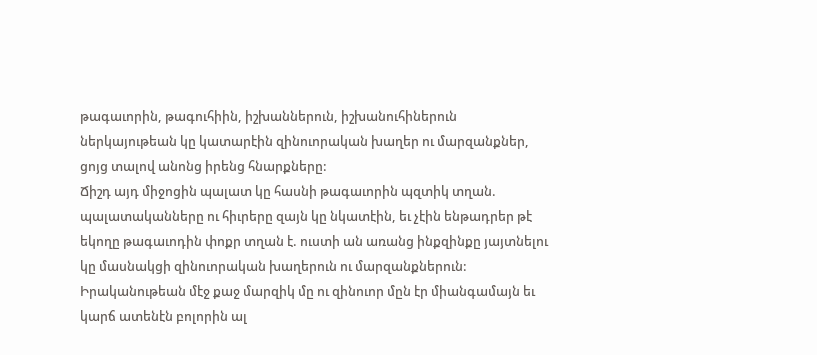թագաւորին, թագուհիին, իշխաններուն, իշխանուհիներուն ներկայութեան կը կատարէին զինուորական խաղեր ու մարզանքներ, ցոյց տալով անոնց իրենց հնարքները:
Ճիշդ այդ միջոցին պալատ կը հասնի թագաւորին պզտիկ տղան. պալատականները ու հիւրերը զայն կը նկատէին, եւ չէին ենթադրեր թէ եկողը թագաւոդին փոքր տղան է. ուստի ան առանց ինքզինքը յայտնելու կը մասնակցի զինուորական խաղերուն ու մարզանքներուն: Իրականութեան մէջ քաջ մարզիկ մը ու զինուոր մըն էր միանգամայն եւ կարճ ատենէն բոլորին ալ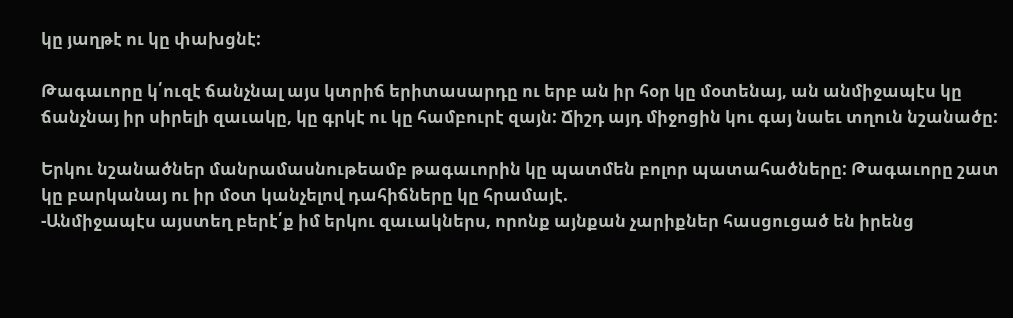կը յաղթէ ու կը փախցնէ:

Թագաւորը կ՛ուզէ ճանչնալ այս կտրիճ երիտասարդը ու երբ ան իր հօր կը մօտենայ, ան անմիջապէս կը ճանչնայ իր սիրելի զաւակը, կը գրկէ ու կը համբուրէ զայն: Ճիշդ այդ միջոցին կու գայ նաեւ տղուն նշանածը:

Երկու նշանածներ մանրամասնութեամբ թագաւորին կը պատմեն բոլոր պատահածները: Թագաւորը շատ կը բարկանայ ու իր մօտ կանչելով դահիճները կը հրամայէ.
-Անմիջապէս այստեղ բերէ՛ք իմ երկու զաւակներս, որոնք այնքան չարիքներ հասցուցած են իրենց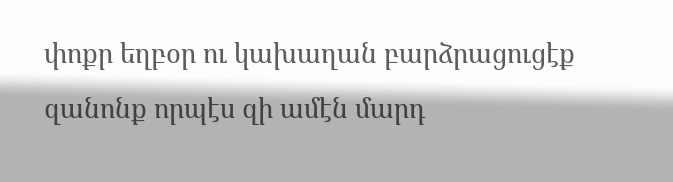փոքր եղբօր ու կախաղան բարձրացուցէք զանոնք որպէս զի ամէն մարդ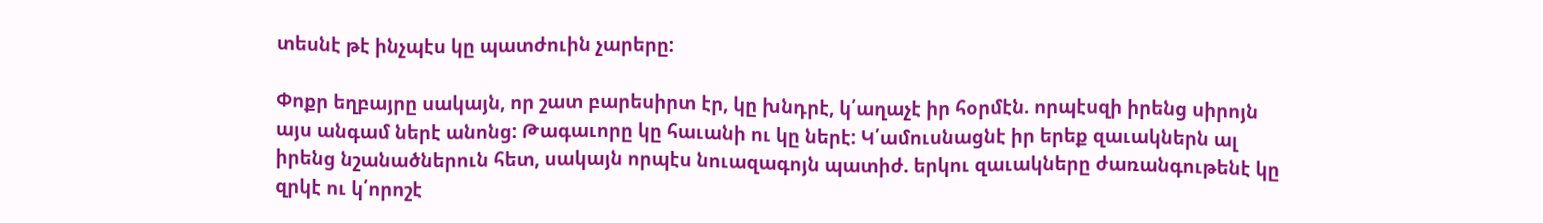տեսնէ թէ ինչպէս կը պատժուին չարերը:

Փոքր եղբայրը սակայն, որ շատ բարեսիրտ էր, կը խնդրէ, կ՛աղաչէ իր հօրմէն. որպէսզի իրենց սիրոյն այս անգամ ներէ անոնց: Թագաւորը կը հաւանի ու կը ներէ: Կ՛ամուսնացնէ իր երեք զաւակներն ալ իրենց նշանածներուն հետ, սակայն որպէս նուազագոյն պատիժ. երկու զաւակները ժառանգութենէ կը զրկէ ու կ՛որոշէ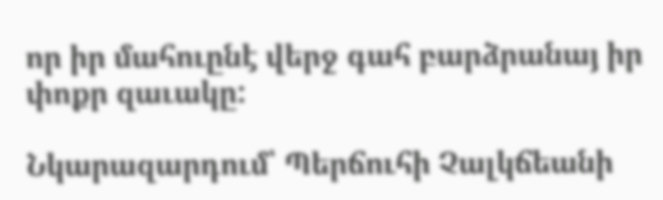որ իր մահուընէ վերջ գահ բարձրանայ իր փոքր զաւակը:

Նկարազարդում՝ Պերճուհի Չալկճեանի